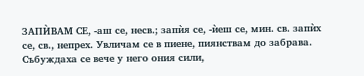ЗАПЍВАМ СЕ, -аш се, несв.; запѝя се, -ѝеш се, мин. св. запѝх се, св., непрех. Увличам се в пиене, пиянствам до забрава. Събуждаха се вече у него ония сили,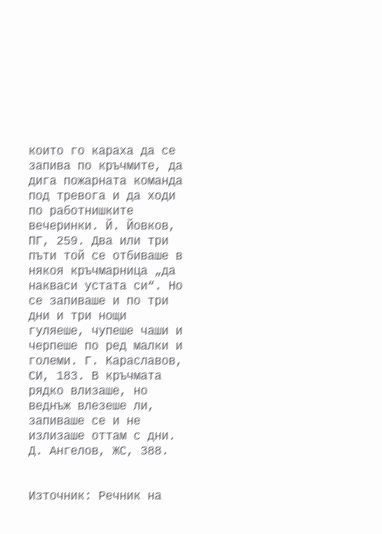които го караха да се запива по кръчмите, да дига пожарната команда под тревога и да ходи по работнишките вечеринки. Й. Йовков, ПГ, 259. Два или три пъти той се отбиваше в някоя кръчмарница „да накваси устата си“. Но се запиваше и по три дни и три нощи гуляеше, чупеше чаши и черпеше по ред малки и големи. Г. Караславов, СИ, 183. В кръчмата рядко влизаше, но веднъж влезеше ли, запиваше се и не излизаше оттам с дни. Д. Ангелов, ЖС, 388.


Източник: Речник на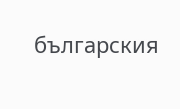българския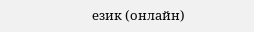език (онлайн)